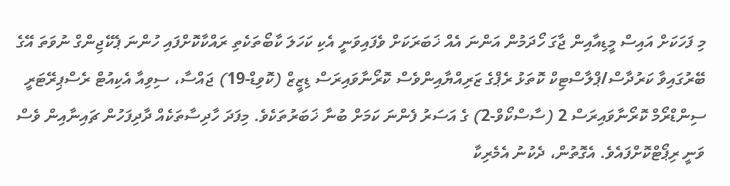މި ފަހަކަށް އައިސް މީޑިއާއިން ޖާގަ ހޯދަމުން އަންނަ އެއް ޚަބަރަކަށް ވެފައިވަނީ އެކި ކަހަލަ ކާބޯތަކެތި ރައްކާކޮށްފައި ހުންނަ ޕެކޭޖިންގް ނުވަތަ އޭގެ ބޭރުގައިވާ ކަރުދާސް/ޕްލާސްޓިކް ކޮތަޅު ރެޕްގެ ޒަރިއްޔާއިންވެސް ކޮރޯނާވައިރަސް ޑިޒީޒް (ކޮވިޑް-19) ޖައްސާ، ސިވިއާ އެކިއުޓް ރެސްޕިރޭޓަރީ ސިންޑްރޯމް ކޮރޯނާވައިރަސް 2 (ސާސްކޯވް-2) ގެ އަސަރު ފެންނަ ކަމަށް ބުނާ ޚަބަރުތަކެވެ. މިފަދަ ހާދިސާތަކެއް ދާދިފަހުން ޗައިނާއިން ވެސް ވަނީ ރިޕޯޓްކޮށްފައެވެ. އެގޮތުން، ދެކުނު އެމެރިކާ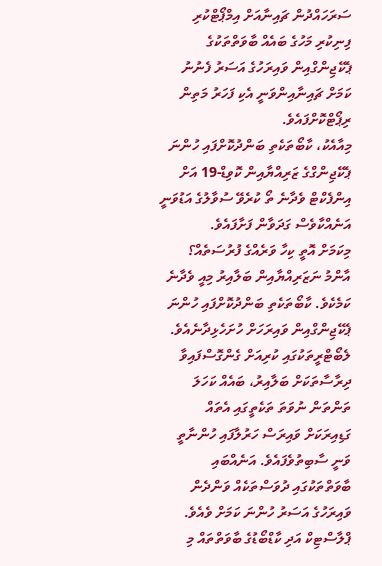ސަރަހައްދުން ޗައިނާއަށް އިމްޕޯޓްކުރި ފިނިކުރި މަހުގެ ބައެއް ބާވަތްތަކުގެ ޕެކޭޖިންގްއިން ވައިރަހުގެ އަސަރު ފެނުނު ކަމަށް ޗައިނާއިންވަނީ އެކި ފަހަރު މަތިން ރިޕޯޓްކޮށްފައެވެ.
މިއާއެކު، ކާބޯތަކެތި ބަންދުކޮށްފައި ހުންނަ ޕެކޭޖިންގްގެ ޒަރިއްޔާއިން ކޮވިޑް-19 އަށް އިންފެކްޓް ވެދާނެ ތޯ ކުރެވޭ ސުވާލުގެ އަޑުވަނީ އަނެއްކާވެސް ގަދަވާން ފަށާފައެވެ.
މިކަމަށް އޮތީ ކިހާ ވަރެއްގެ ފުރުސަތެއް؟
އާންމު ނަޒަރިއްޔާއިން ބަލާއިރު މިއީ ވެދާނެ ކަމެކެވެ. ކާބޯތަކެތި ބަންދުކޮށްފައި ހުންނަ ޕެކޭޖިންގްއިން ވައިރަހަށް ހުށަހެޅިދާނެއެވެ.
ލެބޯޓްރީތަކުގައި ކުރިއަށް ގެންގޮސްފައިވާ ދިރާސާތަކަށް ބަލާއިރު، ބައެއް ކަހަލަ ތަންތަން ނުވަތަ ތަކެތީގައި އެތައް ގަޑިއިރަކަށް ވައިރަސް ހަރުލާފައި ހުންނާތީ ވަނީ ސާބިތުވެފައެވެ. އަނެއްބައި ބާވަތްތަކުގައި ދުވަސްތަކެއް ވަންދެން ވައިރަހުގެ އަސަރު ހުންނަ ކަމަށް ވެއެވެ. ޕްލާސްޓިކް އަދި ކާޑްބޯޑުގެ ބާވަތްތައް މި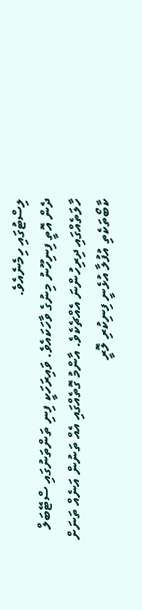ލިސްޓުގައި ހިމެނެއެވެ.
ދެން އޮތީ ފިނިހޫނު މިނުގެ ވާހަކައެވެ. ވައިރަހަކީ ފިނި ތަންތަނުގައި ސްޓޭބަލް ހާލަތެއްގައި ދިރިހުންނަ އެއްޗެކެވެ. އާންމު ގޮތެއްގައި އެއް ތަނުން އަނެއް ތަނަށް ކާބޯތަކެތި އުފުލާ އުޅެނީ ފިނިކުރި ލޮރީ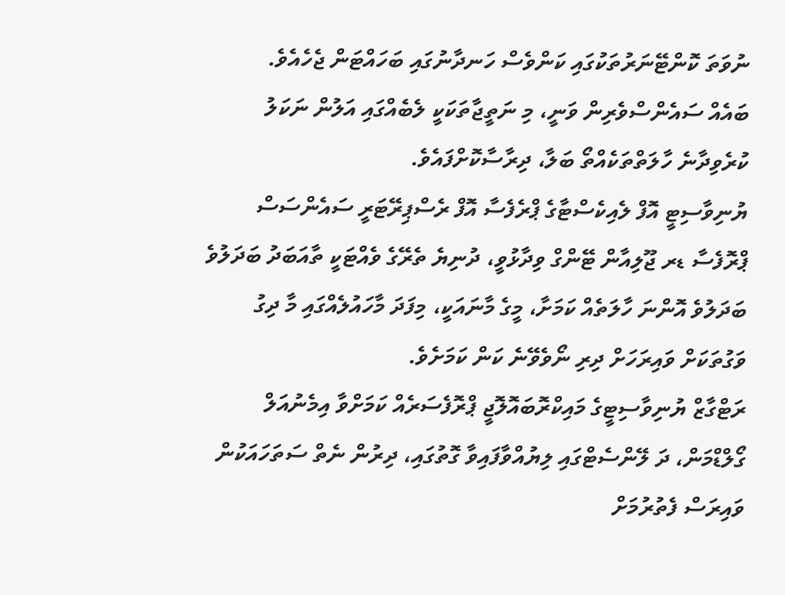ނުވަތަ ކޮންޓޭނަރުތަކުގައި ކަންވެސް ހަނދާނުގައި ބަހައްޓަން ޖެހެއެވެ.
ބައެއް ސައެންސްވެރިން ވަނީ، މި ނަތީޖާތަކަކީ ލެބެއްގައި އަލުން ނަކަލު ކުރެވިދާނެ ހާލަތްތަކެއްތޯ ބަލާ، ދިރާސާކޮށްފައެވެ.
ޔުނިވާސިޓީ އޮފް ލެއިކެސްޓާގެ ޕްރެފެސާ އޮފް ރެސްޕިރޭޓަރީ ސައެންސަސް ޕްރޮފެސާ ޑރ ޖޫލިއާން ޓޭންގް ވިދާޅުވީ، ދުނިޔެ ތެރޭގެ ވެއްޓަކީ ތާއަބަދު ބަދަލުވެ ބަދަލުވެ އޮންނަ ހާލަތެއް ކަމަށާ، މީގެ މާނައަކީ، މިފަދަ މާހައުލެއްގައި މާ ދިގު ވަގުތަކަށް ވައިރަހަށް ދިރި ނޯވެވޭނެ ކަން ކަމަށެވެ.
ރަޓްގާޒް ޔުނިވާސިޓީގެ މައިކްރޮބައޮލޮޖީ ޕްރޮފެސަރެއް ކަމަށްވާ އިމެނުއަލް ގޯލްޑްމަން، ދަ ލޭންސެޓްގައި ލިޔުއްވާފައިވާ ގޮތުގައި، ދިރުން ނެތް ސަތަހައަކުން ވައިރަސް ފެތުރުމަށް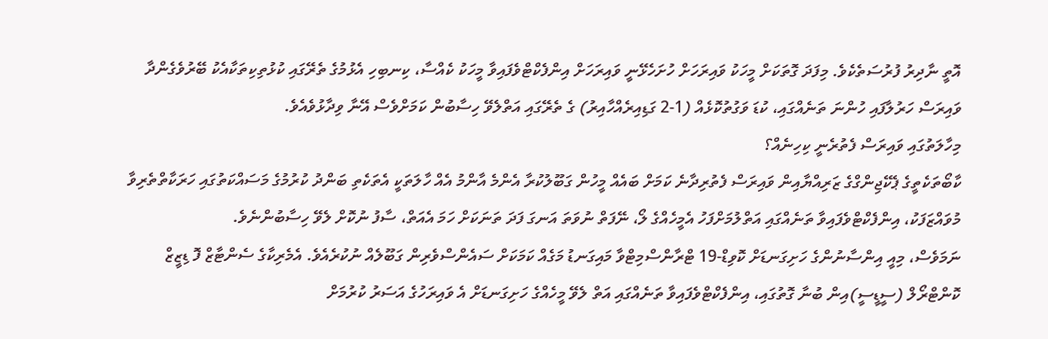އޮތީ ނާދިރު ފުރުސަތެކެވެ. މިފަދަ ގޮތަކަށް މީހަކު ވައިރަހަށް ހުށަހެޅޭނީ ވައިރަހަށް އިންފެކްޓްވެފައިވާ މީހަކު ކެއްސާ، ކިނބިހި އެޅުމުގެ ތެރޭގައި ކުޅުތިކިތަކާއެކު ބޭރުވެގެންދާ ވައިރަސް ހަރުލާފައި ހުންނަ ތަނެއްގައި، ކުޑަ ވަގުތުކޮޅެއް (1-2 ގަޑިއިރެއްހާއިރު) ގެ ތެރޭގައި އަތްލެވޭ ހިސާބުން ކަމަށްވެސް އޭނާ ވިދާޅުވެއެވެ.
މިހާލަތުގައި ވައިރަސް ފެތުރެނީ ކިހިނެއް؟
ކާބޯތަކެތީގެ ޕެކޭޖިންގްގެ ޒަރިއްޔާއިން ވައިރަސް ފެތުރިދާނެ ކަމަށް ބައެއް މީހުން ގަބޫލުކުރާ އެންމެ އާންމު އެއް ހާލަތަކީ އެތަކެތި ބަންދު ކުރުމުގެ މަސައްކަތުގައި ހަރަކާތްތެރިވާ މުވައްޒަފަކު، އިންފެކްޓްވެފައިވާ ތަނެއްގައި އަތްލުމަށްފަހު އެމީހެއްގެ ލޯ، ނޭފަތް ނުވަތަ އަނގަ ފަދަ ތަނަކަށް ހަމަ އެއަތް، ސާފު ނުކޮށް ލެވޭ ހިސާބުންނެވެ.
ނަމަވެސް، މިއީ އިންސާނުންގެ ހަށިގަނޑަށް ކޮވިޑް-19 ޓްރާންސްމިޓްވާ މައިގަނޑު މަގެއް ކަމަކަށް ސައެންސްވެރިން ގަބޫލެއް ނުކުރެއެވެ. އެމެރިކާގެ ސެންޓާޒް ފޮ ޑިޒީޒް ކޮންޓްރޯލް (ސީޑީސީ)އިން ބުނާ ގޮތުގައި، އިންފެކްޓްވެފައިވާ ތަނެއްގައި އަތް ލެވޭ މީހެއްގެ ހަށިގަނޑަށް އެ ވައިރަހުގެ އަސަރު ކުރުމަށް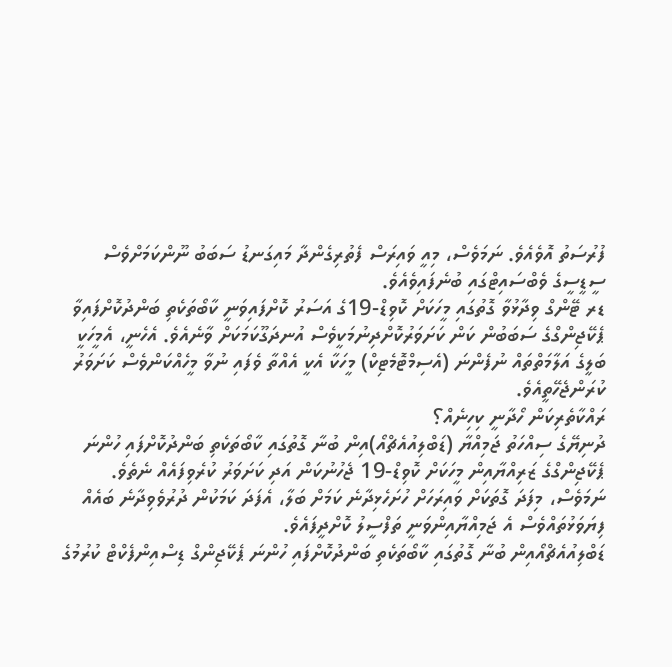ފުރުސަތު އޮވެއެވެ. ނަމަވެސް، މިއީ ވައިރަސް ފެތުރިގެންދާ މައިގަނޑު ސަބަބު ނޫންކަމަށްވެސް ސީޑީސީގެ ވެބްސައިޓްގައި ބުނެފައިވެއެވެ.
ޑރ ޓޭންގް ވިދާޅުވާ ގޮތުގައި މީހަކަށް ކޮވިޑް-19ގެ އަސަރު ކޮށްފައިވަނީ ކާބޯތަކެތި ބަންދުކޮށްފައިވާ ޕެކޭޖިންގްގެ ސަބަބުން ކަން ކަށަވަރުކޮށްދިނުމަކީވެސް އުނދަގޫކަމަކަށް ވާނެއެވެ. އެހެނީ، އެމީހަކީ ބަލީގެ އަލާމަތްތައް ނުފެންނަ (އެސިމްޓޮމެޓިކް) މީހަކާ އެކީ އެއްތާ ވެފައި ނުވާ މީހެއްކަންވެސް ކަށަވަރު ކުރަންޖެހޭތީއެވެ.
ރައްކާތެރިކަން ހޯދާނީ ކިހިނެއް؟
ދުނިޔޭގެ ސިއްހަތު ޖަމިއްޔާ (ޑަބްލިއުއެޗްއޯ)އިން ބުނާ ގޮތުގައި ކާބޯތަކެތި ބަންދުކޮށްފައި ހުންނަ ޕެކޭޖިންގްގެ ޒަރިއްޔާއިން މީހަކަށް ކޮވިޑް-19 ޖެހުނުކަން އަދި ކަށަވަރު ކުރެވިފައެއް ނެތެވެ. ނަމަވެސް، މިފަދަ ގޮތަކަށް ވައިރަހަށް ހުށަހެޅިދާނެ ކަމަށް ބަލާ، އެފަދަ ކަމަކުން ދުރުވެވިދާނެ ބައެއް ފިޔަވަޅުތައްވެސް އެ ޖަމިއްޔާއިންވަނީ ތަފްސީލު ކޮށްދީފައެވެ.
ޑަބްލިއުއެޗްއޯއިން ބުނާ ގޮތުގައި ކާބޯތަކެތި ބަންދުކޮށްފައި ހުންނަ ޕެކޭޖިންގް ޑިސްއިންފެކްޓް ކުރުމުގެ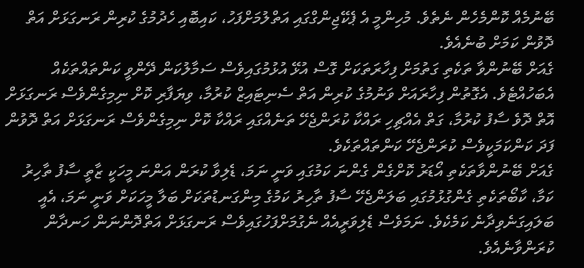ބޭނުމެއް ކޮންމެހެން ނެތެވެ. މުހިންމީ އެ ޕެކޭޖިންގްގައި އަތްލުމަށްފަހު، ކައިބޮއި ހެދުމުގެ ކުރިން ރަނގަޅަށް އަތް ދޮވުން ކަމަށް ބުނެއެވެ.
ގެއަށް ބޭނުންވާ ތަކެތި ގަތުމަށް ފިހާރަތަކަށް ގޮސް އުޅޭ އުޅުމުގައިވެސް ސަމާލުކަން ދޭންވީ ކަންތައްތަކެއް އެބަހުއްޓެވެ. އެގޮތުން ފިހާރައަށް ވަނުމުގެ ކުރިން އަތް ސެނިޓައިޒް ކުރުމާ، ވިޔަފާރި ކޮށް ނިމިގެންވެސް ރަނގަޅަށް އޮތް ދޮވެ ސާފު ކުރުމާ، ގަތް އެއްޗިހި ރައްކާ ކުރަންޖެހޭ ތަނެއްގައި ރައްކާ ކޮށް ނިމިގެންވެސް ރަނގަޅަށް އަތް ދޮވުން ފަދަ ކަންކަމަކީވެސް ކުރަންޖެހޭ ކަންތައްތަކެވެ.
ގެއަށް ބޭނުންވާތަކެތި އޯޑަރު ކޮށްގެން ގެންނަ ކަމުގައި ވަނީ ނަމަ، ޑެލިވާ ކުރަން އަންނަ މީހަކީ ޒާތީ ސާފު ތާހިރު ކަމާ، ކާބޯތަކެތި ގެންގުޅުމުގައި ބަލަންޖެހޭ ސާފު ތާހިރު ކަމުގެ މިންގަނޑުތަކަށް ބަލާ މީހަކަށް ވަނީ ނަމަ، އެއީ ބަލައިގަނެވިދާނެ ކަމެކެވެ. ނަމަވެސް ޑެލިވަރީއެއް ނެގުމަށްފަހުގައިވެސް ރަނގަޅަށް އަތްދޮންނަން ހަނދާން ކުރަންވާނެއެވެ.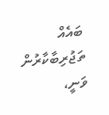ބައެއް ތަޖުރިބާކާރުން ވަނީ،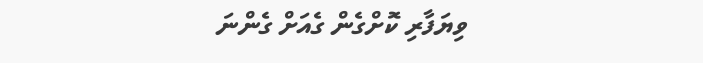ވިޔަފާރި ކޮށްގެން ގެއަށް ގެންނަ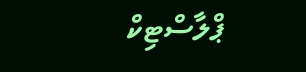ޕްލާސްޓިކް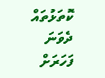ކޮތަޅުތައް ދެވަނަ ފަހަރަށް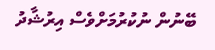ބޭނުން ނުކުރުމަށްވެސް އިރުޝާދު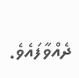ދެއްވާފައެވެ.